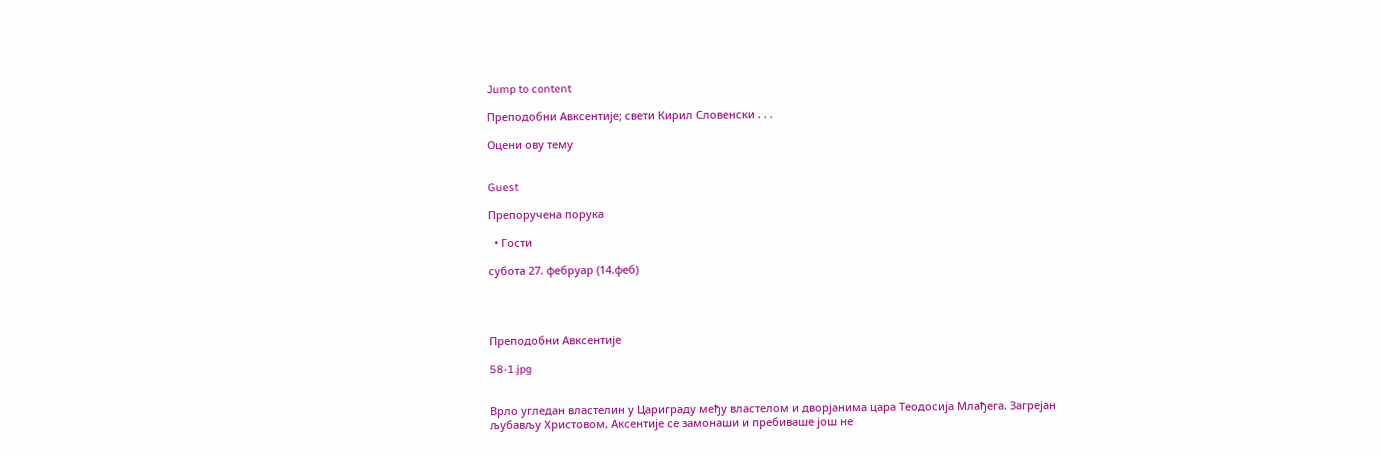Jump to content

Преподобни Авксентије; свети Кирил Словенски . . .

Оцени ову тему


Guest

Препоручена порука

  • Гости

субота 27. фебруар (14.феб)




Преподобни Авксентије

58-1.jpg


Врло угледан властелин у Цариграду међу властелом и дворјанима цара Теодосија Млађега. Загрејан љубављу Христовом, Аксентије се замонаши и пребиваше још не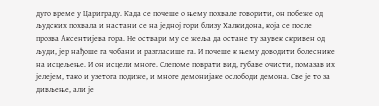дуго време у Цариграду. Када се почеше о њему похвале говорити, он побеже од људских похвала и настани се на једној гори близу Халкидона, која се после прозва Аксентијева гора. Не оствари му се жеља да остане ту заувек скривен од људи, јер нађоше га чобани и разгласише га. И почеше к њему доводити болеснике на исцељење. И он исцели многе. Слепоме поврати вид, губаве очисти, помазав их јелејем, тако и узетога подиже, и многе демонијаке ослободи демона. Све је то за дивљење, али је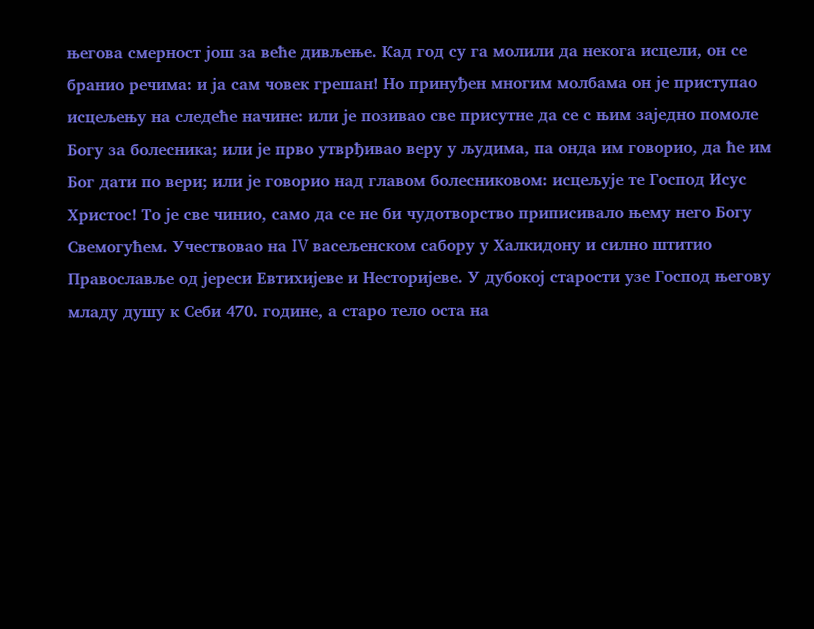његова смерност још за веће дивљење. Кад год су га молили да некога исцели, он се бранио речима: и ја сам човек грешан! Но принуђен многим молбама он је приступао исцељењу на следеће начине: или је позивао све присутне да се с њим заједно помоле Богу за болесника; или је прво утврђивао веру у људима, па онда им говорио, да ће им Бог дати по вери; или је говорио над главом болесниковом: исцељује те Господ Исус Христос! То је све чинио, само да се не би чудотворство приписивало њему него Богу Свемогућем. Учествовао на IV васељенском сабору у Халкидону и силно штитио Православље од јереси Евтихијеве и Несторијеве. У дубокој старости узе Господ његову младу душу к Себи 470. године, а старо тело оста на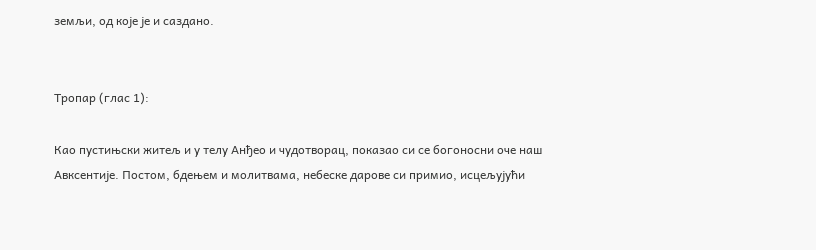земљи, од које је и саздано.


Тропар (глас 1):

Као пустињски житељ и у телу Анђео и чудотворац, показао си се богоносни оче наш Авксентије. Постом, бдењем и молитвама, небеске дарове си примио, исцељујући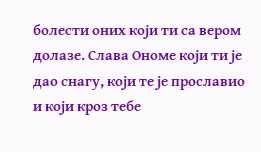болести оних који ти са вером долазе. Слава Ономе који ти је дао снагу, који те је прославио и који кроз тебе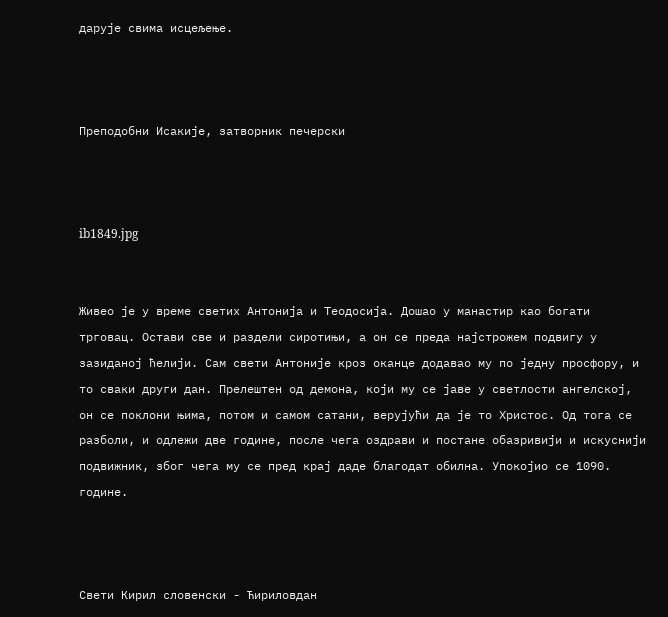дарује свима исцељење.



Преподобни Исакије, затворник печерски



ib1849.jpg


Живео је у време светих Антонија и Теодосија. Дошао у манастир као богати трговац. Остави све и раздели сиротињи, а он се преда најстрожем подвигу у зазиданој ћелији. Сам свети Антоније кроз оканце додавао му по једну просфору, и то сваки други дан. Прелештен од демона, који му се јаве у светлости ангелској, он се поклони њима, потом и самом сатани, верујући да је то Христос. Од тога се разболи, и одлежи две године, после чега оздрави и постане обазривији и искуснији подвижник, због чега му се пред крај даде благодат обилна. Упокојио се 1090. године.



Свети Кирил словенски - Ћириловдан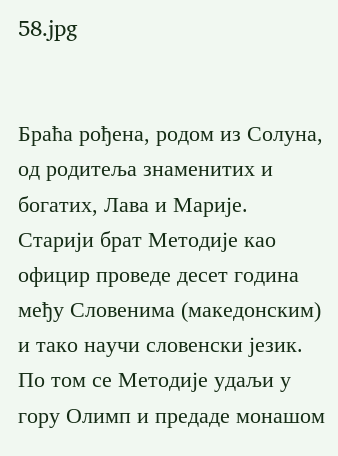58.jpg


Браћа рођена, родом из Солуна, од родитеља знаменитих и богатих, Лава и Марије. Старији брат Методије као официр проведе десет година међу Словенима (македонским) и тако научи словенски језик. По том се Методије удаљи у гору Олимп и предаде монашом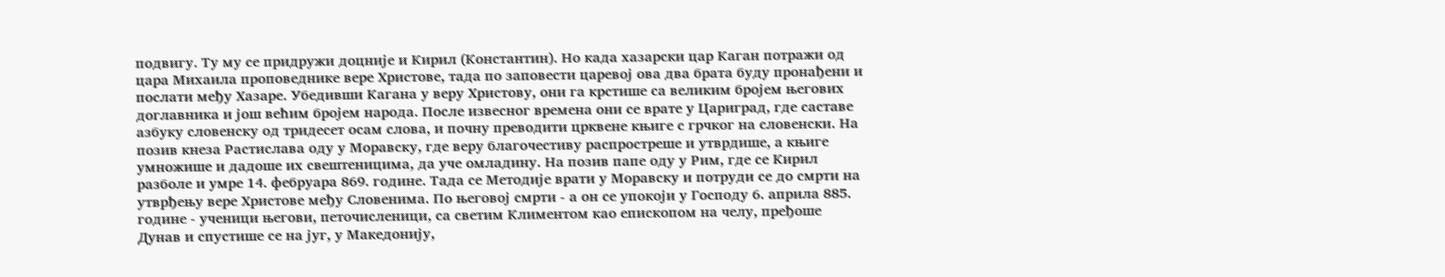подвигу. Ту му се придружи доцније и Кирил (Константин). Но када хазарски цар Каган потражи од цара Михаила проповеднике вере Христове, тада по заповести царевој ова два брата буду пронађени и послати међу Хазаре. Убедивши Кагана у веру Христову, они га крстише са великим бројем његових доглавника и још већим бројем народа. После извесног времена они се врате у Цариград, где саставе азбуку словенску од тридесет осам слова, и почну преводити црквене књиге с грчког на словенски. На позив кнеза Растислава оду у Моравску, где веру благочестиву распростреше и утврдише, а књиге умножише и дадоше их свештеницима, да уче омладину. На позив папе оду у Рим, где се Кирил разболе и умре 14. фебруара 869. године. Тада се Методије врати у Моравску и потруди се до смрти на утврђењу вере Христове међу Словенима. По његовој смрти - а он се упокоји у Господу 6. априла 885. године - ученици његови, петочисленици, са светим Климентом као епископом на челу, пређоше Дунав и спустише се на југ, у Македонију,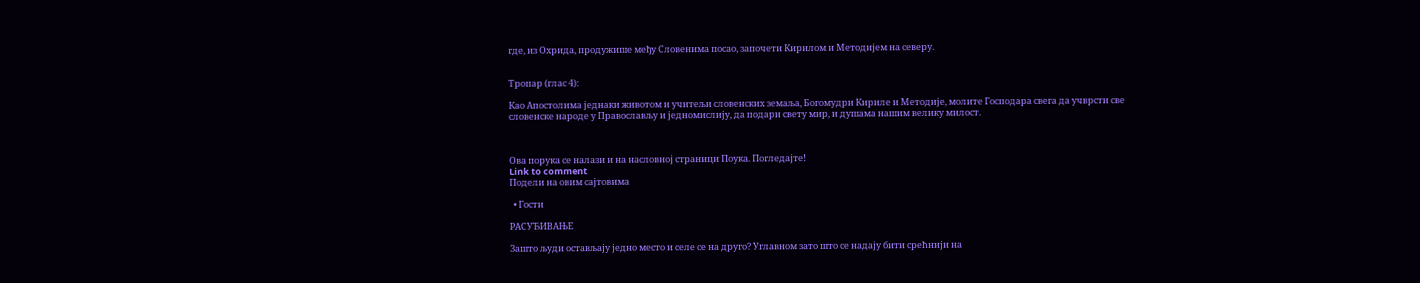где, из Охрида, продужише међу Словенима посао, започети Кирилом и Методијем на северу.


Тропар (глас 4):

Као Апостолима једнаки животом и учитељи словенских земаља, Богомудри Кириле и Методије, молите Господара свега да учврсти све словенске народе у Православљу и једномислију, да подари свету мир, и душама нашим велику милост.



Ова порука се налази и на насловној страници Поука. Погледајте!
Link to comment
Подели на овим сајтовима

  • Гости

РАСУЂИВАЊЕ

Зашто људи остављају једно место и селе се на друго? Углавном зато што се надају бити срећнији на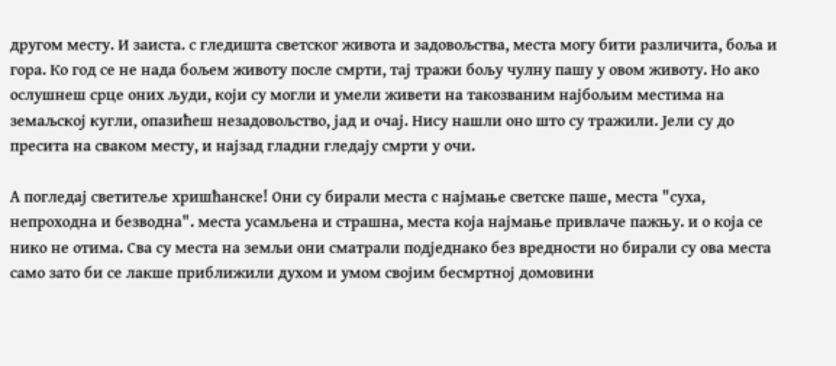другом месту. И заиста. с гледишта светског живота и задовољства, места могу бити различита, боља и гора. Ко год се не нада бољем животу после смрти, тај тражи бољу чулну пашу у овом животу. Но ако ослушнеш срце оних људи, који су могли и умели живети на такозваним најбољим местима на земаљској кугли, опазићеш незадовољство, јад и очај. Нису нашли оно што су тражили. Јели су до пресита на сваком месту, и најзад гладни гледају смрти у очи.

А погледај светитеље хришћанске! Они су бирали места с најмање светске паше, места "суха, непроходна и безводна". места усамљена и страшна, места која најмање привлаче пажњу. и о која се нико не отима. Сва су места на земљи они сматрали подједнако без вредности но бирали су ова места само зато би се лакше приближили духом и умом својим бесмртној домовини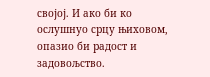својој. И ако би ко ослушнуо срцу њиховом, опазио би радост и задовољство.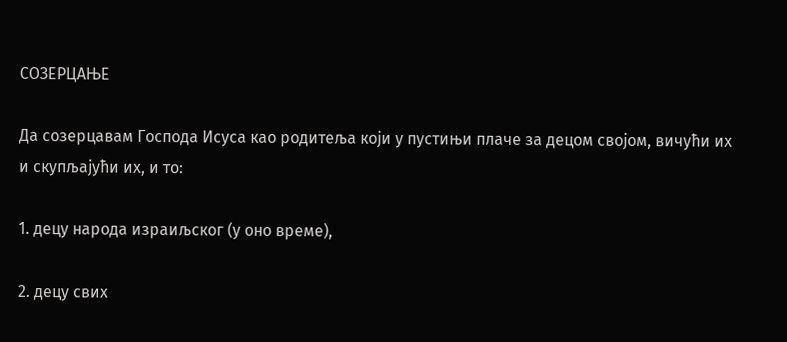СОЗЕРЦАЊЕ

Да созерцавам Господа Исуса као родитеља који у пустињи плаче за децом својом, вичући их и скупљајући их, и то:

1. децу народа израиљског (у оно време),

2. децу свих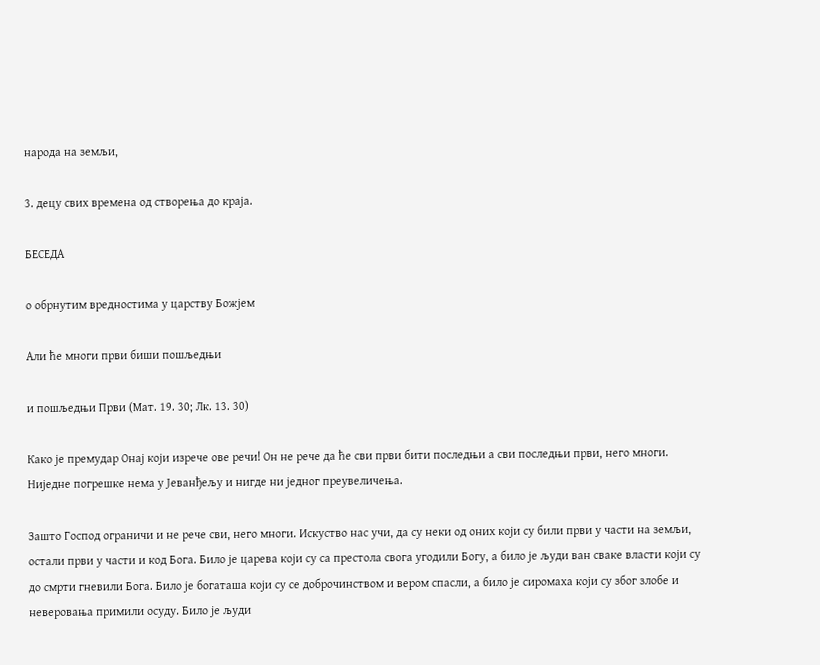народа на земљи,

3. децу свих времена од створења до краја.

БЕСЕДА

о обрнутим вредностима у царству Божјем

Али ће многи први биши пошљедњи

и пошљедњи Први (Мат. 19. 30; Лк. 13. 30)

Како је премудар Онај који изрече ове речи! Он не рече да ће сви први бити последњи а сви последњи први, него многи. Ниједне погрешке нема у Јеванђељу и нигде ни једног преувеличења.

Зашто Господ ограничи и не рече сви, него многи. Искуство нас учи, да су неки од оних који су били први у части на земљи, остали први у части и код Бога. Било је царева који су са престола свога угодили Богу, а било је људи ван сваке власти који су до смрти гневили Бога. Било је богаташа који су се доброчинством и вером спасли, а било је сиромаха који су због злобе и неверовања примили осуду. Било је људи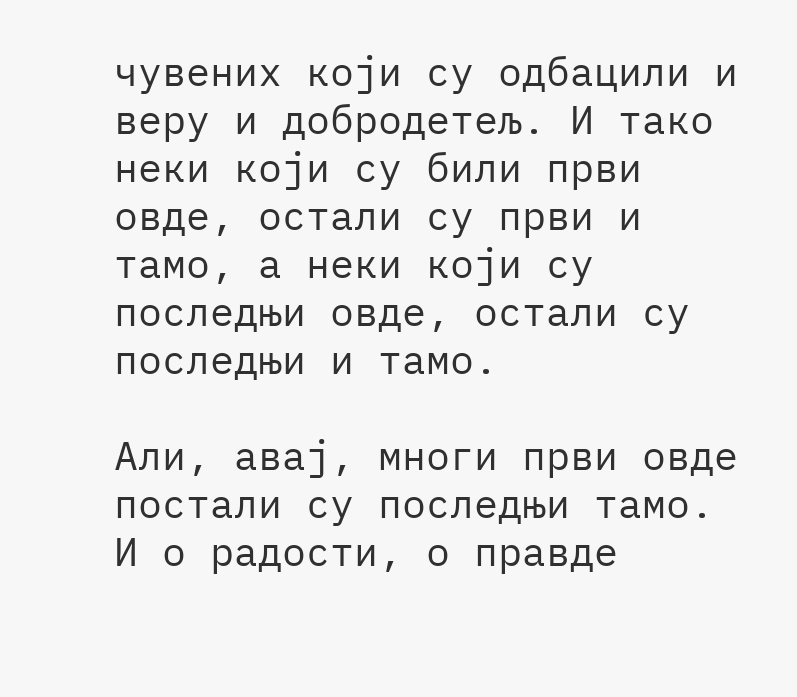чувених који су одбацили и веру и добродетељ. И тако неки који су били први овде, остали су први и тамо, а неки који су последњи овде, остали су последњи и тамо.

Али, авај, многи први овде постали су последњи тамо. И о радости, о правде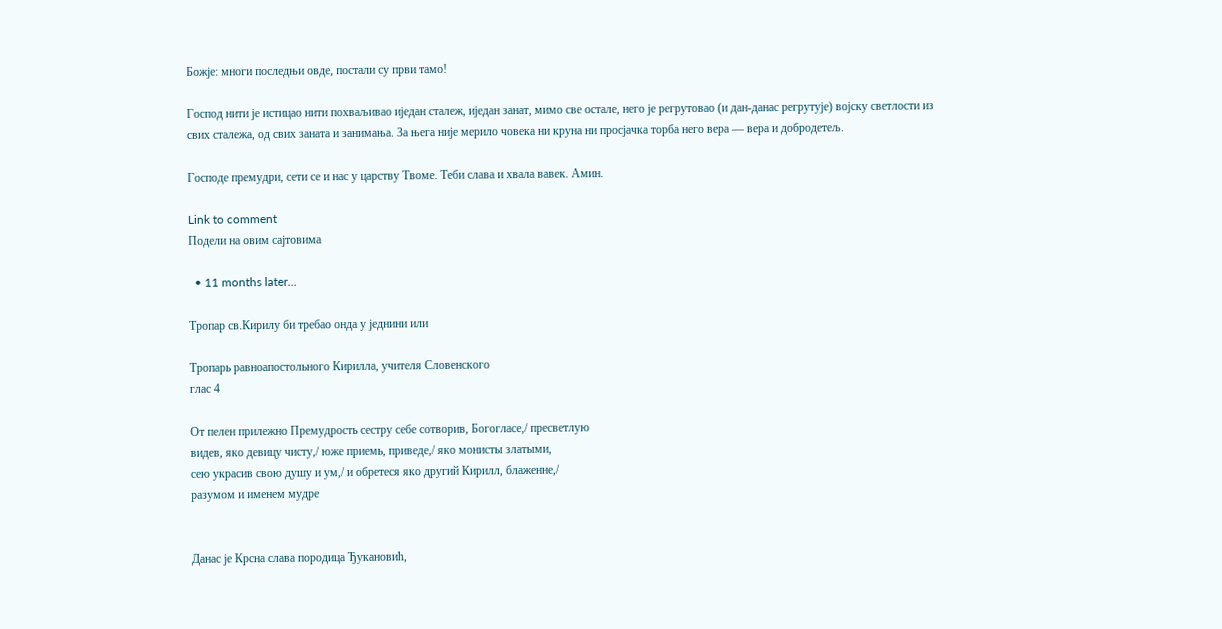Божје: многи последњи овде, постали су први тамо!

Господ нити је истицао нити похваљивао иједан сталеж, иједан занат, мимо све остале, него је регрутовао (и дан-данас регрутује) војску светлости из свих сталежа, од свих заната и занимања. За њега није мерило човека ни круна ни просјачка торба него вера — вера и добродетељ.

Господе премудри, сети се и нас у царству Твоме. Теби слава и хвала вавек. Амин.

Link to comment
Подели на овим сајтовима

  • 11 months later...

Тропар св.Кирилу би требао онда у једнини или

Тропарь равноапостольного Кирилла, учителя Словенского
глас 4

От пелен прилежно Премудрость сестру себе сотворив, Богогласе,/ пресветлую
видев, яко девицу чисту,/ юже приемь, приведе,/ яко монисты златыми,
сею украсив свою душу и ум,/ и обретеся яко другий Кирилл, блаженне,/
разумом и именем мудре


Данас је Крсна слава породица Ђукановић,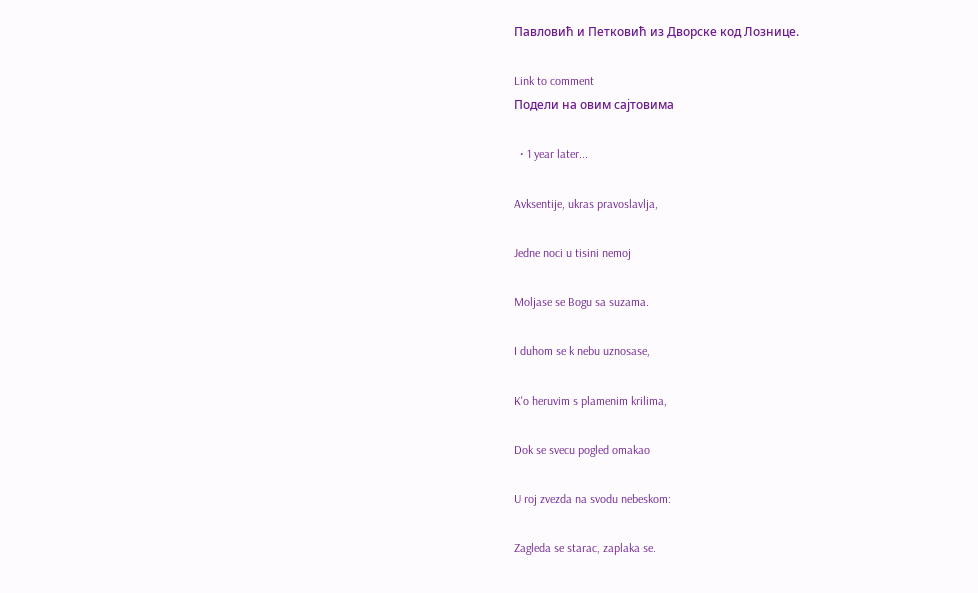Павловић и Петковић из Дворске код Лознице.

Link to comment
Подели на овим сајтовима

  • 1 year later...

Avksentije, ukras pravoslavlja,

Jedne noci u tisini nemoj

Moljase se Bogu sa suzama.

I duhom se k nebu uznosase,

K'o heruvim s plamenim krilima,

Dok se svecu pogled omakao

U roj zvezda na svodu nebeskom:

Zagleda se starac, zaplaka se.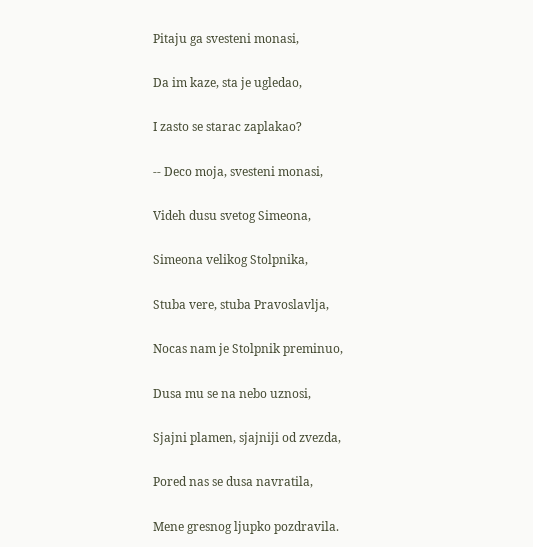Pitaju ga svesteni monasi,

Da im kaze, sta je ugledao,

I zasto se starac zaplakao?

-- Deco moja, svesteni monasi,

Videh dusu svetog Simeona,

Simeona velikog Stolpnika,

Stuba vere, stuba Pravoslavlja,

Nocas nam je Stolpnik preminuo,

Dusa mu se na nebo uznosi,

Sjajni plamen, sjajniji od zvezda,

Pored nas se dusa navratila,

Mene gresnog ljupko pozdravila.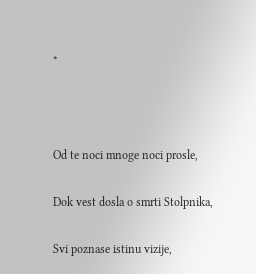*



Od te noci mnoge noci prosle,

Dok vest dosla o smrti Stolpnika,

Svi poznase istinu vizije,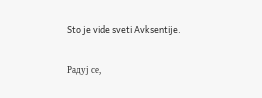Sto je vide sveti Avksentije.

Радуј се,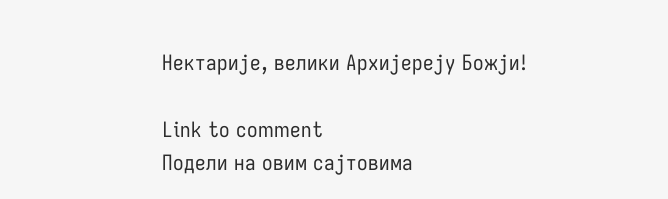Нектарије, велики Архијереју Божји!

Link to comment
Подели на овим сајтовима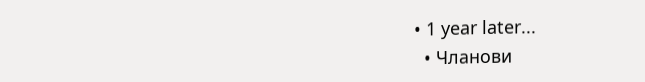• 1 year later...
  • Чланови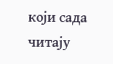који сада читају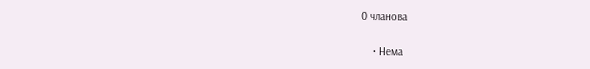0 чланова

    • Нема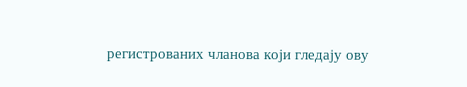регистрованих чланова који гледају ову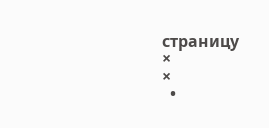страницу
×
×
  •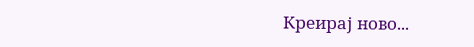Креирај ново...